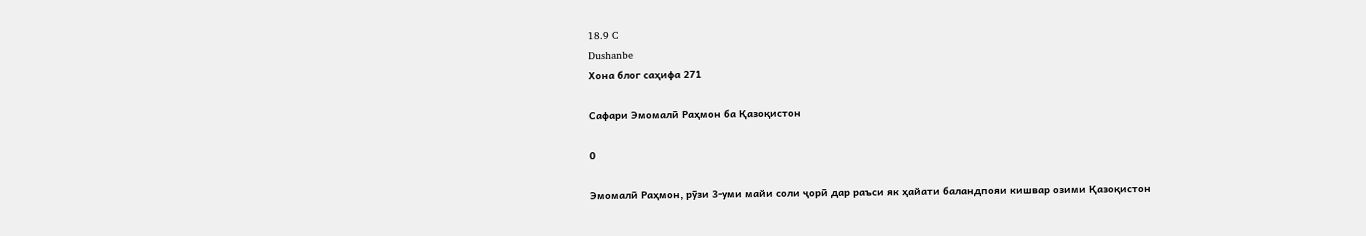18.9 C
Dushanbe
Хона блог саҳифа 271

Сафари Эмомалӣ Раҳмон ба Қазоқистон

0

Эмомалӣ Раҳмон, рӯзи 3-уми майи соли ҷорӣ дар раъси як ҳайати баландпояи кишвар озими Қазоқистон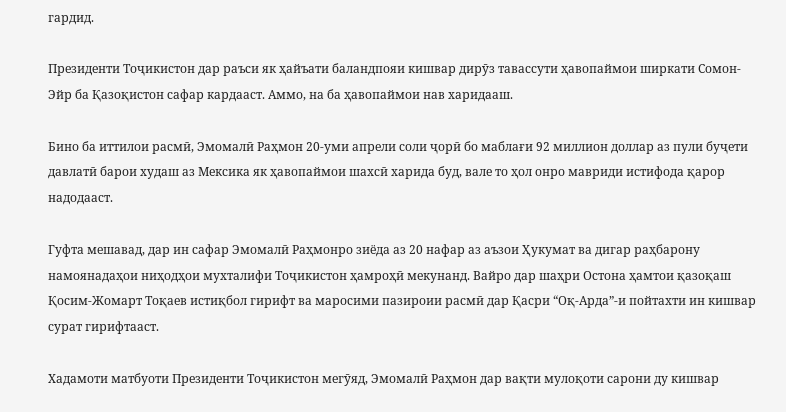гардид.

Президенти Тоҷикистон дар раъси як ҳайъати баландпояи кишвар дирӯз тавассути ҳавопаймои ширкати Сомон-Эйр ба Қазоқистон сафар кардааст. Аммо, на ба ҳавопаймои нав харидааш.

Бино ба иттилои расмӣ, Эмомалӣ Раҳмон 20-уми апрели соли ҷорӣ бо маблағи 92 миллион доллар аз пули буҷети давлатӣ барои худаш аз Мексика як ҳавопаймои шахсӣ харида буд, вале то ҳол онро мавриди истифода қарор надодааст.

Гуфта мешавад, дар ин сафар Эмомалӣ Раҳмонро зиёда аз 20 нафар аз аъзои Ҳукумат ва дигар раҳбарону намоянадаҳои ниҳодҳои мухталифи Тоҷикистон ҳамроҳӣ мекунанд. Вайро дар шаҳри Остона ҳамтои қазоқаш Қосим-Жомарт Тоқаев истиқбол гирифт ва маросими пазироии расмӣ дар Қасри “Оқ-Арда”-и пойтахти ин кишвар сурат гирифтааст.

Хадамоти матбуоти Президенти Тоҷикистон мегӯяд, Эмомалӣ Раҳмон дар вақти мулоқоти сарони ду кишвар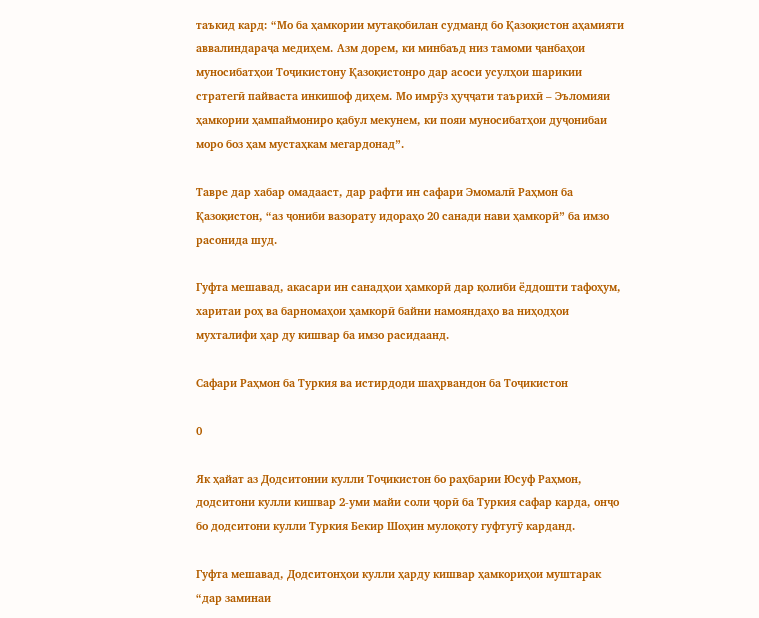таъкид кард: “Мо ба ҳамкории мутақобилан судманд бо Қазоқистон аҳамияти аввалиндараҷа медиҳем. Азм дорем, ки минбаъд низ тамоми ҷанбаҳои муносибатҳои Тоҷикистону Қазоқистонро дар асоси усулҳои шарикии стратегӣ пайваста инкишоф диҳем. Мо имрӯз ҳуҷҷати таърихӣ – Эъломияи ҳамкории ҳампаймониро қабул мекунем, ки пояи муносибатҳои дуҷонибаи моро боз ҳам мустаҳкам мегардонад”.

Тавре дар хабар омадааст, дар рафти ин сафари Эмомалӣ Раҳмон ба Қазоқистон, “аз ҷониби вазорату идораҳо 20 санади нави ҳамкорӣ” ба имзо расонида шуд.

Гуфта мешавад, акасари ин санадҳои ҳамкорӣ дар қолиби ёддошти тафоҳум, харитаи роҳ ва барномаҳои ҳамкорӣ байни намояндаҳо ва ниҳодҳои мухталифи ҳар ду кишвар ба имзо расидаанд.

Сафари Раҳмон ба Туркия ва истирдоди шаҳрвандон ба Тоҷикистон

0

Як ҳайат аз Додситонии кулли Тоҷикистон бо раҳбарии Юсуф Раҳмон, додситони кулли кишвар 2-уми майи соли ҷорӣ ба Туркия сафар карда, онҷо бо додситони кулли Туркия Бекир Шоҳин мулоқоту гуфтугӯ карданд.

Гуфта мешавад, Додситонҳои кулли ҳарду кишвар ҳамкориҳои муштарак “дар заминаи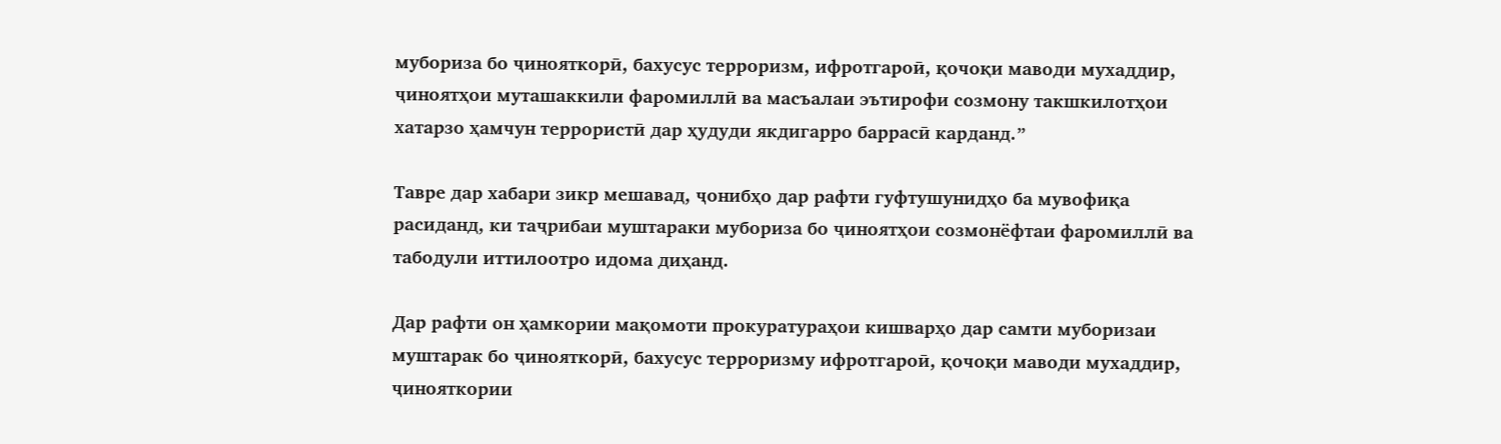мубориза бо ҷинояткорӣ, бахусус терроризм, ифротгароӣ, қочоқи маводи мухаддир, ҷиноятҳои муташаккили фаромиллӣ ва масъалаи эътирофи созмону такшкилотҳои хатарзо ҳамчун террористӣ дар ҳудуди якдигарро баррасӣ карданд.”

Тавре дар хабари зикр мешавад, ҷонибҳо дар рафти гуфтушунидҳо ба мувофиқа расиданд, ки таҷрибаи муштараки мубориза бо ҷиноятҳои созмонёфтаи фаромиллӣ ва табодули иттилоотро идома диҳанд.

Дар рафти он ҳамкории мақомоти прокуратураҳои кишварҳо дар самти муборизаи муштарак бо ҷинояткорӣ, бахусус терроризму ифротгароӣ, қочоқи маводи мухаддир, ҷинояткории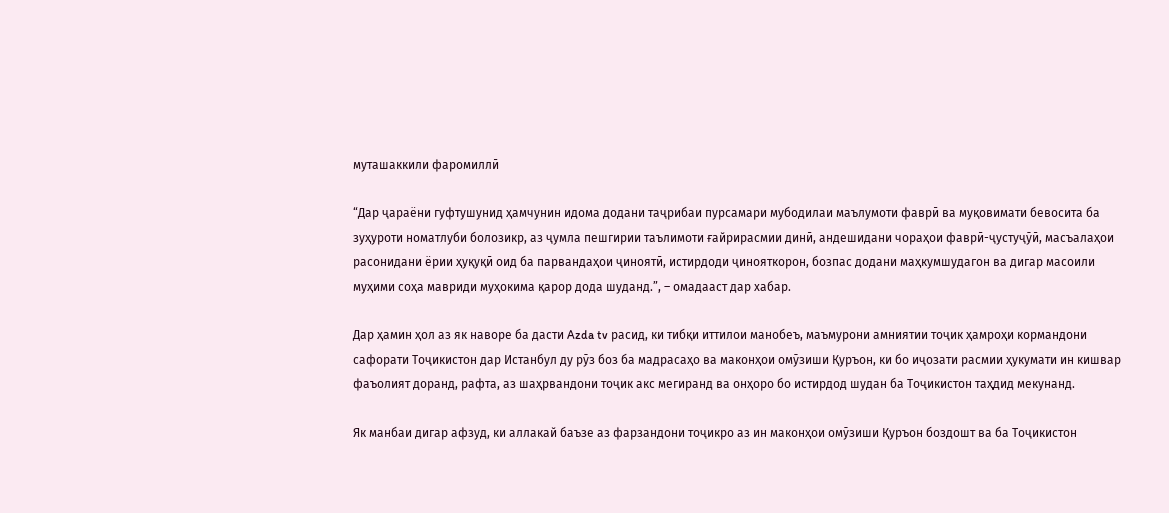муташаккили фаромиллӣ

“Дар ҷараёни гуфтушунид ҳамчунин идома додани таҷрибаи пурсамари мубодилаи маълумоти фаврӣ ва муқовимати бевосита ба зуҳуроти номатлуби болозикр, аз ҷумла пешгирии таълимоти ғайрирасмии динӣ, андешидани чораҳои фаврӣ-ҷустуҷӯӣ, масъалаҳои расонидани ёрии ҳуқуқӣ оид ба парвандаҳои ҷиноятӣ, истирдоди ҷинояткорон, бозпас додани маҳкумшудагон ва дигар масоили муҳими соҳа мавриди муҳокима қарор дода шуданд.”, – омадааст дар хабар.

Дар ҳамин ҳол аз як наворе ба дасти Azda tv расид, ки тибқи иттилои манобеъ, маъмурони амниятии тоҷик ҳамроҳи кормандони сафорати Тоҷикистон дар Истанбул ду рӯз боз ба мадрасаҳо ва маконҳои омӯзиши Қуръон, ки бо иҷозати расмии ҳукумати ин кишвар фаъолият доранд, рафта, аз шаҳрвандони тоҷик акс мегиранд ва онҳоро бо истирдод шудан ба Тоҷикистон таҳдид мекунанд.

Як манбаи дигар афзуд, ки аллакай баъзе аз фарзандони тоҷикро аз ин маконҳои омӯзиши Қуръон боздошт ва ба Тоҷикистон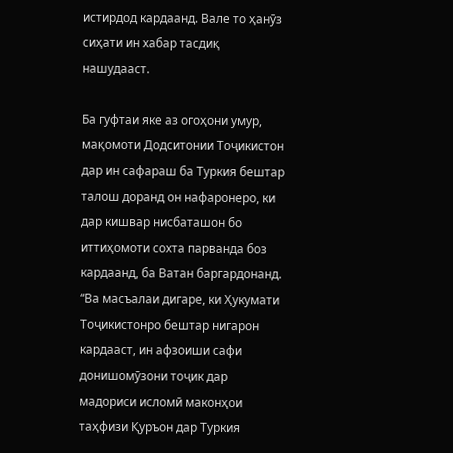истирдод кардаанд. Вале то ҳанӯз сиҳати ин хабар тасдиқ нашудааст.

Ба гуфтаи яке аз огоҳони умур, мақомоти Додситонии Тоҷикистон дар ин сафараш ба Туркия бештар талош доранд он нафаронеро, ки дар кишвар нисбаташон бо иттиҳомоти сохта парванда боз кардаанд, ба Ватан баргардонанд. “Ва масъалаи дигаре, ки Ҳукумати Тоҷикистонро бештар нигарон кардааст, ин афзоиши сафи донишомӯзони тоҷик дар мадориси исломӣ маконҳои таҳфизи Қуръон дар Туркия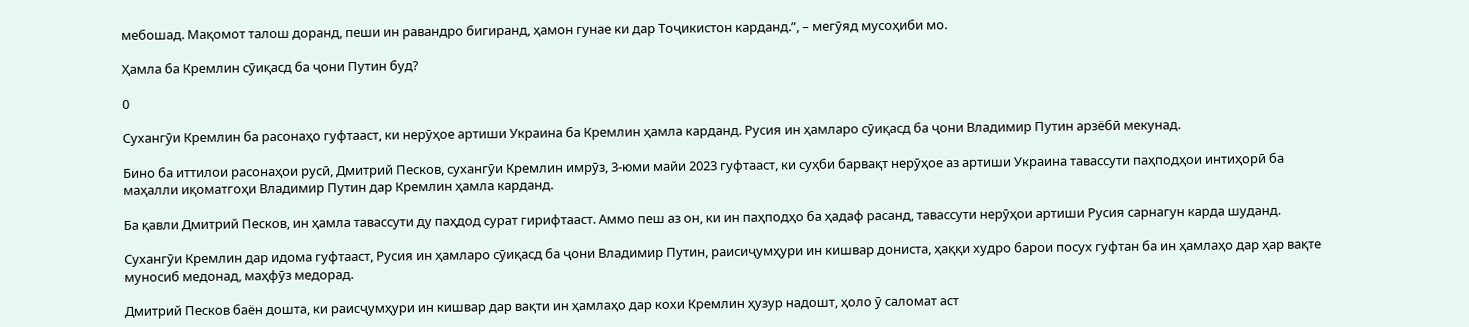мебошад. Мақомот талош доранд, пеши ин равандро бигиранд, ҳамон гунае ки дар Тоҷикистон карданд.”, – мегӯяд мусоҳиби мо.

Ҳамла ба Кремлин сӯиқасд ба ҷони Путин буд?

0

Сухангӯи Кремлин ба расонаҳо гуфтааст, ки нерӯҳое артиши Украина ба Кремлин ҳамла карданд. Русия ин ҳамларо сӯиқасд ба ҷони Владимир Путин арзёбӣ мекунад.

Бино ба иттилои расонаҳои русӣ, Дмитрий Песков, сухангӯи Кремлин имрӯз, 3-юми майи 2023 гуфтааст, ки суҳби барвақт нерӯҳое аз артиши Украина тавассути паҳподҳои интиҳорӣ ба маҳалли иқоматгоҳи Владимир Путин дар Кремлин ҳамла карданд.

Ба қавли Дмитрий Песков, ин ҳамла тавассути ду паҳдод сурат гирифтааст. Аммо пеш аз он, ки ин паҳподҳо ба ҳадаф расанд, тавассути нерӯҳои артиши Русия сарнагун карда шуданд.

Сухангӯи Кремлин дар идома гуфтааст, Русия ин ҳамларо сӯиқасд ба ҷони Владимир Путин, раисиҷумҳури ин кишвар дониста, ҳаққи худро барои посух гуфтан ба ин ҳамлаҳо дар ҳар вақте муносиб медонад, маҳфӯз медорад.

Дмитрий Песков баён дошта, ки раисҷумҳури ин кишвар дар вақти ин ҳамлаҳо дар кохи Кремлин ҳузур надошт, ҳоло ӯ саломат аст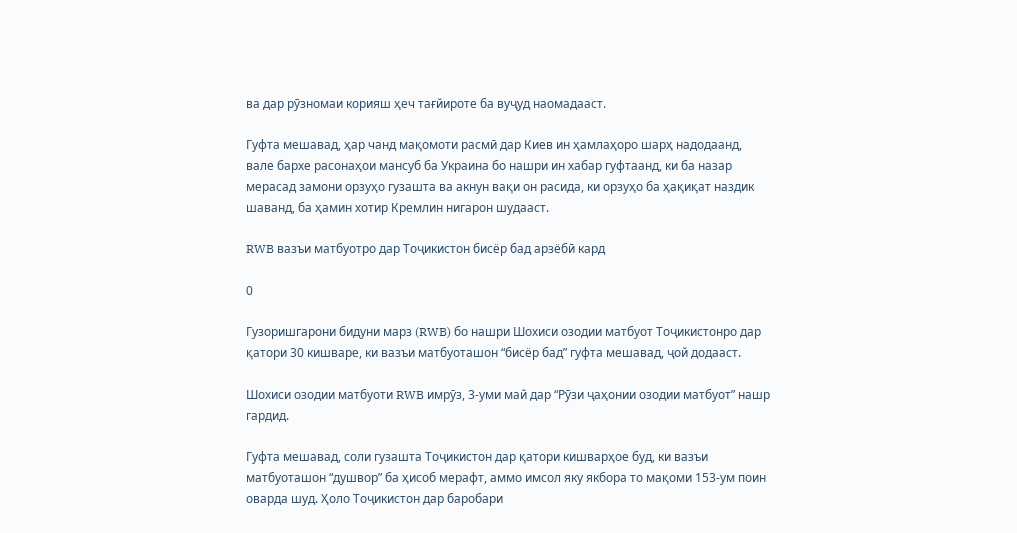ва дар рӯзномаи корияш ҳеч тағйироте ба вуҷуд наомадааст.

Гуфта мешавад, ҳар чанд мақомоти расмӣ дар Киев ин ҳамлаҳоро шарҳ надодаанд, вале бархе расонаҳои мансуб ба Украина бо нашри ин хабар гуфтаанд, ки ба назар мерасад замони орзуҳо гузашта ва акнун вақи он расида, ки орзуҳо ба ҳақиқат наздик шаванд, ба ҳамин хотир Кремлин нигарон шудааст.

RWB вазъи матбуотро дар Тоҷикистон бисёр бад арзёбӣ кард

0

Гузоришгарони бидуни марз (RWB) бо нашри Шохиси озодии матбуот Тоҷикистонро дар қатори 30 кишваре, ки вазъи матбуоташон “бисёр бад” гуфта мешавад, ҷой додааст.

Шохиси озодии матбуоти RWB имрӯз, 3-уми май дар “Рӯзи ҷаҳонии озодии матбуот” нашр гардид.

Гуфта мешавад, соли гузашта Тоҷикистон дар қатори кишварҳое буд, ки вазъи матбуоташон “душвор” ба ҳисоб мерафт, аммо имсол яку якбора то мақоми 153-ум поин оварда шуд. Ҳоло Тоҷикистон дар баробари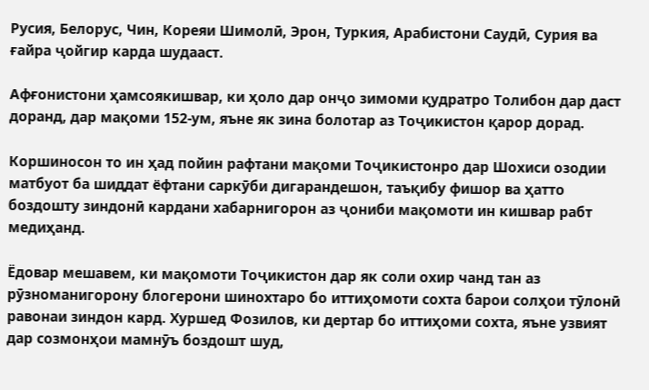Русия, Белорус, Чин, Кореяи Шимолӣ, Эрон, Туркия, Арабистони Саудӣ, Сурия ва ғайра ҷойгир карда шудааст.

Афғонистони ҳамсоякишвар, ки ҳоло дар онҷо зимоми қудратро Толибон дар даст доранд, дар мақоми 152-ум, яъне як зина болотар аз Тоҷикистон қарор дорад.

Коршиносон то ин ҳад пойин рафтани мақоми Тоҷикистонро дар Шохиси озодии матбуот ба шиддат ёфтани саркӯби дигарандешон, таъқибу фишор ва ҳатто боздошту зиндонӣ кардани хабарнигорон аз ҷониби мақомоти ин кишвар рабт медиҳанд.

Ёдовар мешавем, ки мақомоти Тоҷикистон дар як соли охир чанд тан аз рӯзноманигорону блогерони шинохтаро бо иттиҳомоти сохта барои солҳои тӯлонӣ равонаи зиндон кард. Хуршед Фозилов, ки дертар бо иттиҳоми сохта, яъне узвият дар созмонҳои мамнӯъ боздошт шуд,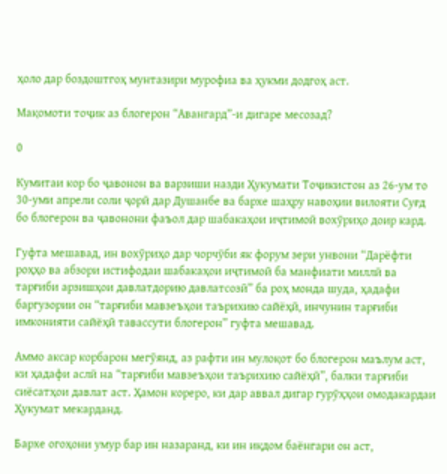ҳоло дар боздоштгоҳ мунтазири мурофиа ва ҳукми додгоҳ аст.

Мақомоти тоҷик аз блогерон “Авангард”-и дигаре месозад?

0

Кумитаи кор бо ҷавонон ва варзиши назди Ҳукумати Тоҷикистон аз 26-ум то 30-уми апрели соли ҷорӣ дар Душанбе ва бархе шаҳру навоҳии вилояти Суғд бо блогерон ва ҷавонони фаъол дар шабакаҳои иҷтимоӣ вохӯриҳо доир кард.

Гуфта мешавад, ин вохӯриҳо дар чорчӯби як форум зери унвони “Дарёфти роҳҳо ва абзори истифодаи шабакаҳои иҷтимоӣ ба манфиати миллӣ ва тарғиби арзишҳои давлатдорию давлатсозӣ” ба роҳ монда шуда, ҳадафи баргузории он “тарғиби мавзеъҳои таърихию сайёҳӣ, инчунин тарғиби имконияти сайёҳӣ тавассути блогерон” гуфта мешавад.

Аммо аксар корбарон мегӯянд, аз рафти ин мулоқот бо блогерон маълум аст, ки ҳадафи аслӣ на “тарғиби мавзеъҳои таърихию сайёҳӣ”, балки тарғиби сиёсатҳои давлат аст. Ҳамон кореро, ки дар аввал дигар гурӯҳҳои омодакардаи Ҳукумат мекарданд.

Бархе огоҳони умур бар ин назаранд, ки ин иқдом баёнгари он аст,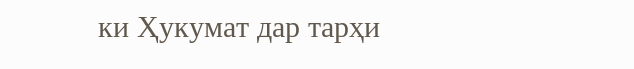ки Ҳукумат дар тарҳи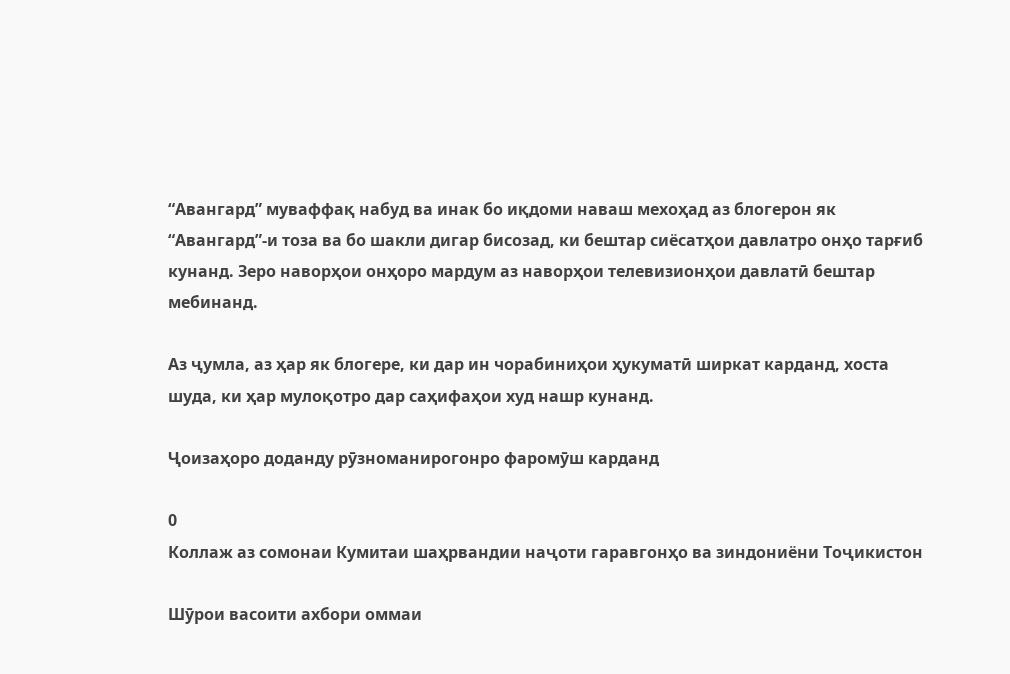“Авангард” муваффақ набуд ва инак бо иқдоми наваш мехоҳад аз блогерон як “Авангард”-и тоза ва бо шакли дигар бисозад, ки бештар сиёсатҳои давлатро онҳо тарғиб кунанд. Зеро наворҳои онҳоро мардум аз наворҳои телевизионҳои давлатӣ бештар мебинанд.

Аз ҷумла, аз ҳар як блогере, ки дар ин чорабиниҳои ҳукуматӣ ширкат карданд, хоста шуда, ки ҳар мулоқотро дар саҳифаҳои худ нашр кунанд.

Ҷоизаҳоро доданду рӯзноманирогонро фаромӯш карданд

0
Коллаж аз сомонаи Кумитаи шаҳрвандии наҷоти гаравгонҳо ва зиндониёни Тоҷикистон

Шӯрои васоити ахбори оммаи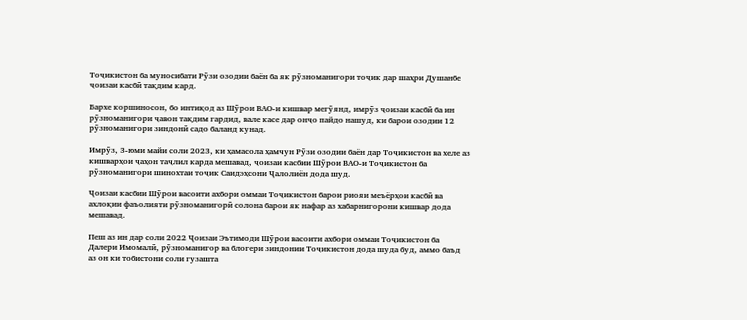Тоҷикистон ба муносибати Рӯзи озодии баён ба як рӯзноманигори тоҷик дар шаҳри Душанбе ҷоизаи касбӣ тақдим кард.

Бархе коршиносон, бо интиқод аз Шӯрои ВАО-и кишвар мегӯянд, имрӯз ҷоизаи касбӣ ба ин рӯзноманигори ҷавон тақдим гардид, вале касе дар онҷо пайдо нашуд, ки барои озодии 12 рӯзноманигори зиндонӣ садо баланд кунад.

Имрӯз, 3-юми майи соли 2023, ки ҳамасола ҳамчун Рӯзи озодии баён дар Тоҷикистон ва хеле аз кишварҳои ҷаҳон таҷлил карда мешавад, ҷоизаи касбии Шӯрои ВАО-и Тоҷикистон ба рӯзноманигори шинохтаи тоҷик Саидэҳсони Ҷалолиён дода шуд.

Ҷоизаи касбии Шӯрои васоити ахбори оммаи Тоҷикистон барои риояи меъёрҳои касбӣ ва ахлоқии фаъолияти рӯзноманигорӣ солона барои як нафар аз хабарнигорони кишвар дода мешавад.

Пеш аз ин дар соли 2022 Ҷоизаи Эътимоди Шӯрои васоити ахбори оммаи Тоҷикистон ба Далери Имомалӣ, рӯзноманигор ва блогери зиндонии Тоҷикистон дода шуда буд, аммо баъд аз он ки тобистони соли гузашта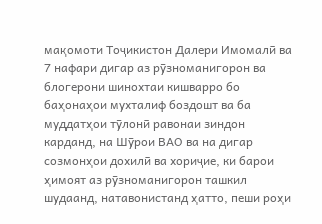мақомоти Тоҷикистон Далери Имомалӣ ва 7 нафари дигар аз рӯзноманигорон ва блогерони шинохтаи кишварро бо баҳонаҳои мухталиф боздошт ва ба муддатҳои тӯлонӣ равонаи зиндон карданд, на Шӯрои ВАО ва на дигар созмонҳои дохилӣ ва хориҷие, ки барои ҳимоят аз рӯзноманигорон ташкил шудаанд, натавонистанд ҳатто, пеши роҳи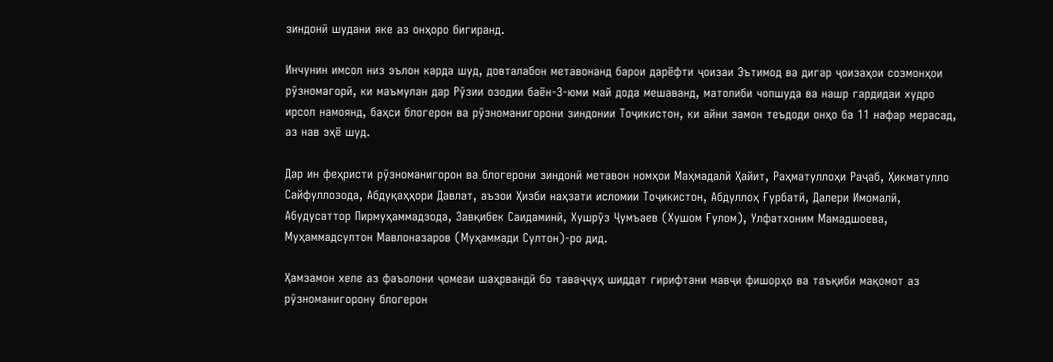зиндонӣ шудани яке аз онҳоро бигиранд.

Инчунин имсол низ эълон карда шуд, довталабон метавонанд барои дарёфти ҷоизаи Эътимод ва дигар ҷоизаҳои созмонҳои рӯзномагорӣ, ки маъмулан дар Рӯзии озодии баён-3-юми май дода мешаванд, матолиби чопшуда ва нашр гардидаи худро ирсол намоянд, баҳси блогерон ва рӯзноманигорони зиндонии Тоҷикистон, ки айни замон теъдоди онҳо ба 11 нафар мерасад, аз нав эҳё шуд.

Дар ин феҳристи рӯзноманигорон ва блогерони зиндонӣ метавон номҳои Маҳмадалӣ Ҳайит, Раҳматуллоҳи Раҷаб, Ҳикматулло Сайфуллозода, Абдуқаҳҳори Давлат, аъзои Ҳизби наҳзати исломии Тоҷикистон, Абдуллоҳ Ғурбатӣ, Далери Имомалӣ, Абудусаттор Пирмуҳаммадзода, Завқибек Саидаминӣ, Хушрӯз Ҷумъаев (Хушом Ғулом), Улфатхоним Мамадшоева, Муҳаммадсултон Мавлоназаров (Муҳаммади Султон)-ро дид.

Ҳамзамон хеле аз фаъолони ҷомеаи шаҳрвандӣ бо таваҷҷуҳ шиддат гирифтани мавҷи фишорҳо ва таъқиби мақомот аз рӯзноманигорону блогерон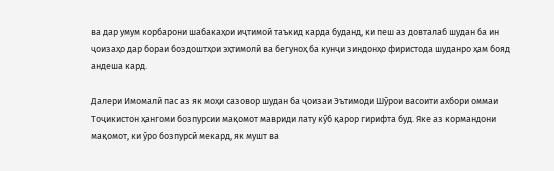ва дар умум корбарони шабакаҳои иҷтимоӣ таъкид карда буданд, ки пеш аз довталаб шудан ба ин ҷоизаҳо дар бораи боздоштҳои эҳтимолӣ ва бегуноҳ ба кунҷи зиндонҳо фиристода шуданро ҳам бояд андеша кард.

Далери Имомалӣ пас аз як моҳи сазовор шудан ба ҷоизаи Эътимоди Шӯрои васоити ахбори оммаи Тоҷикистон ҳангоми бозпурсии мақомот мавриди лату кӯб қарор гирифта буд. Яке аз кормандони мақомот, ки ӯро бозпурсӣ мекард, як мушт ва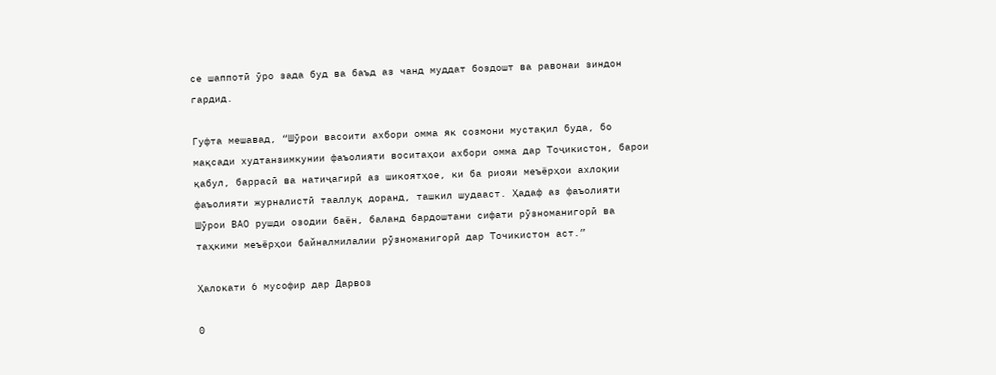се шаппотӣ ӯро зада буд ва баъд аз чанд муддат боздошт ва равонаи зиндон гардид.

Гуфта мешавад, “Шӯрои васоити ахбори омма як созмони мустақил буда, бо мақсади худтанзимкунии фаъолияти воситаҳои ахбори омма дар Тоҷикистон, барои қабул, баррасӣ ва натиҷагирӣ аз шикоятҳое, ки ба риояи меъёрҳои ахлоқии фаъолияти журналистӣ тааллуқ доранд, ташкил шудааст. Ҳадаф аз фаъолияти Шӯрои ВАО рушди озодии баён, баланд бардоштани сифати рӯзноманигорӣ ва таҳкими меъёрҳои байналмилалии рӯзноманигорӣ дар Точикистон аст.”

Ҳалокати 6 мусофир дар Дарвоз

0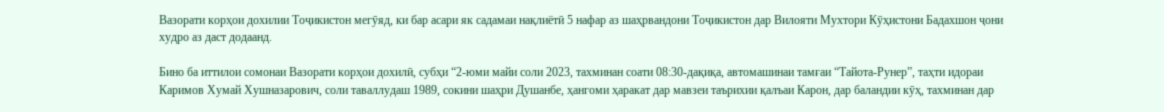Вазорати корҳои дохилии Тоҷикистон мегӯяд, ки бар асари як садамаи нақлиётӣ 5 нафар аз шаҳрвандони Тоҷикистон дар Вилояти Мухтори Кӯҳистони Бадахшон ҷони худро аз даст додаанд.

Бино ба иттилои сомонаи Вазорати корҳои дохилӣ, субҳи “2-юми майи соли 2023, тахминан соати 08:30-дақиқа, автомашинаи тамғаи “Тайота-Рунер”, таҳти идораи Каримов Хумай Хушназарович, соли таваллудаш 1989, сокини шаҳри Душанбе, ҳангоми ҳаракат дар мавзеи таърихии қалъаи Карон, дар баландии кӯҳ, тахминан дар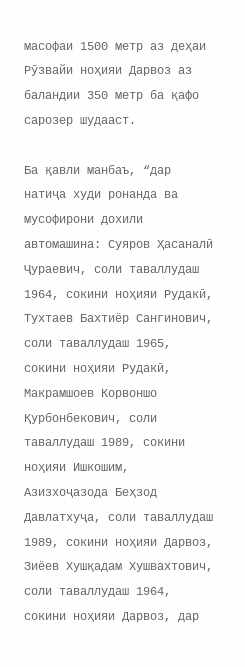масофаи 1500 метр аз деҳаи Рӯзвайи ноҳияи Дарвоз аз баландии 350 метр ба қафо сарозер шудааст.

Ба қавли манбаъ, “дар натиҷа худи ронанда ва мусофирони дохили автомашина: Суяров Ҳасаналӣ Ҷураевич, соли таваллудаш 1964, сокини ноҳияи Рудакӣ, Тухтаев Бахтиёр Сангинович, соли таваллудаш 1965, сокини ноҳияи Рудакӣ, Макрамшоев Корвоншо Қурбонбекович, соли таваллудаш 1989, сокини ноҳияи Ишкошим, Азизхоҷазода Беҳзод Давлатхуҷа, соли таваллудаш 1989, сокини ноҳияи Дарвоз, Зиёев Хушқадам Хушвахтович, соли таваллудаш 1964, сокини ноҳияи Дарвоз, дар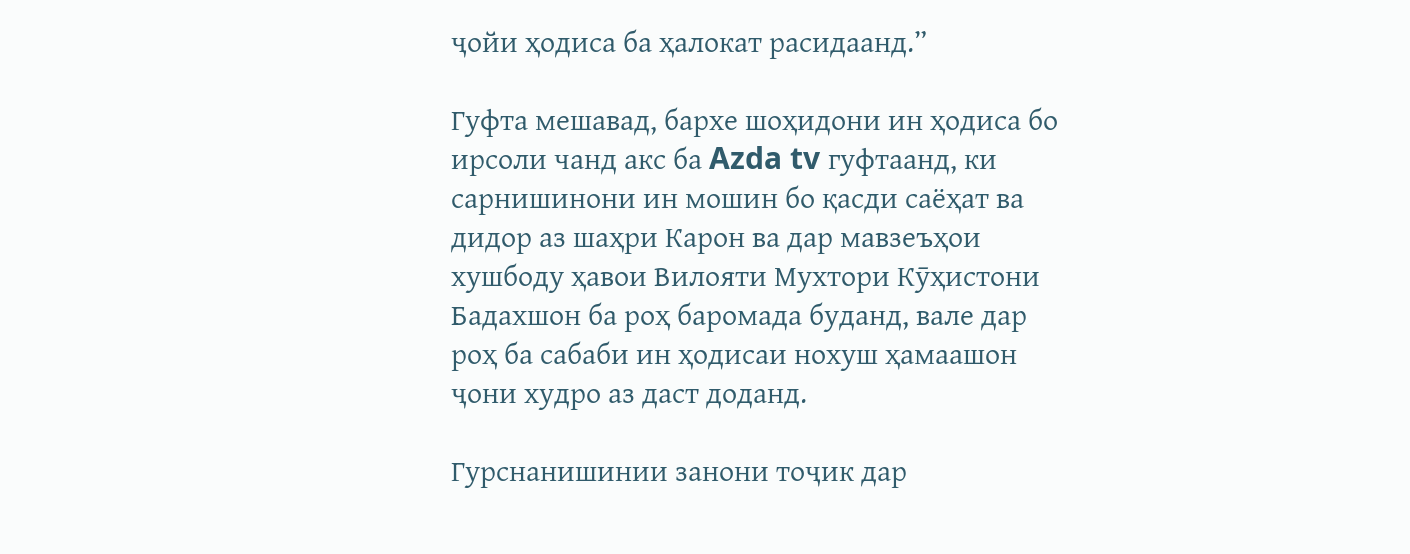ҷойи ҳодиса ба ҳалокат расидаанд.”

Гуфта мешавад, бархе шоҳидони ин ҳодиса бо ирсоли чанд акс ба Azda tv гуфтаанд, ки сарнишинони ин мошин бо қасди саёҳат ва дидор аз шаҳри Карон ва дар мавзеъҳои хушбоду ҳавои Вилояти Мухтори Кӯҳистони Бадахшон ба роҳ баромада буданд, вале дар роҳ ба сабаби ин ҳодисаи нохуш ҳамаашон ҷони худро аз даст доданд.

Гурснанишинии занони тоҷик дар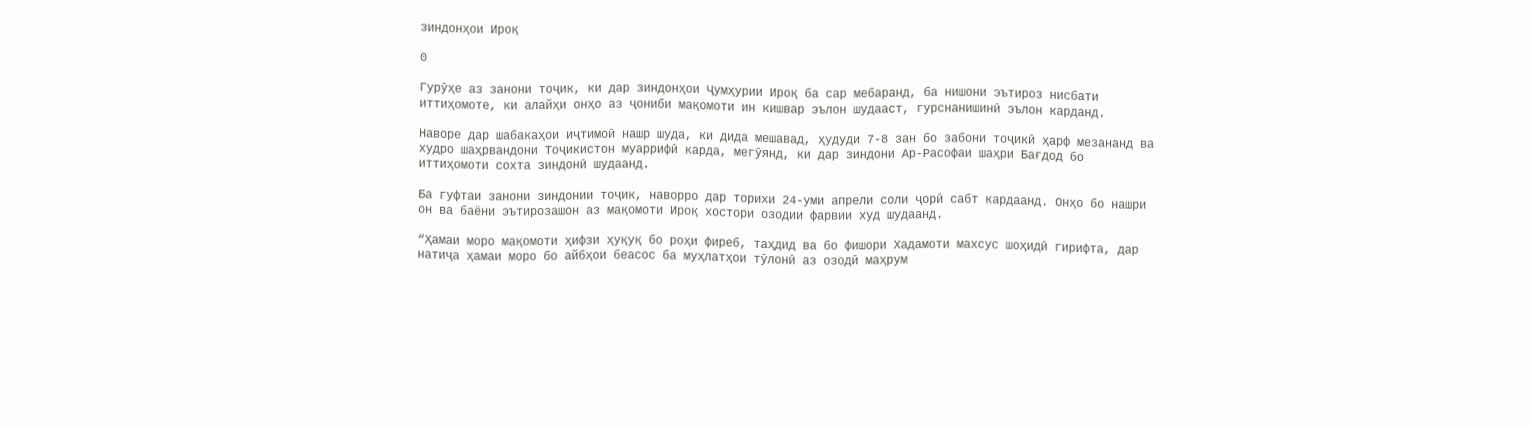зиндонҳои Ироқ

0

Гурӯҳе аз занони тоҷик, ки дар зиндонҳои Ҷумҳурии Ироқ ба сар мебаранд, ба нишони эътироз нисбати иттиҳомоте, ки алайҳи онҳо аз ҷониби мақомоти ин кишвар эълон шудааст, гурснанишинӣ эълон карданд.

Наворе дар шабакаҳои иҷтимоӣ нашр шуда, ки дида мешавад, ҳудуди 7-8 зан бо забони тоҷикӣ ҳарф мезананд ва худро шаҳрвандони Тоҷикистон муаррифӣ карда, мегӯянд, ки дар зиндони Ар-Расофаи шаҳри Бағдод бо иттиҳомоти сохта зиндонӣ шудаанд.

Ба гуфтаи занони зиндонии тоҷик, наворро дар торихи 24-уми апрели соли ҷорӣ сабт кардаанд. Онҳо бо нашри он ва баёни эътирозашон аз мақомоти Ироқ хостори озодии фарвии худ шудаанд.

“Ҳамаи моро мақомоти ҳифзи ҳуқуқ бо роҳи фиреб, таҳдид ва бо фишори Хадамоти махсус шоҳидӣ гирифта, дар натиҷа ҳамаи моро бо айбҳои беасос ба муҳлатҳои тӯлонӣ аз озодӣ маҳрум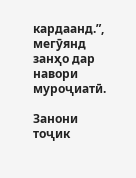кардаанд.”, мегӯянд занҳо дар навори муроҷиатӣ.

Занони тоҷик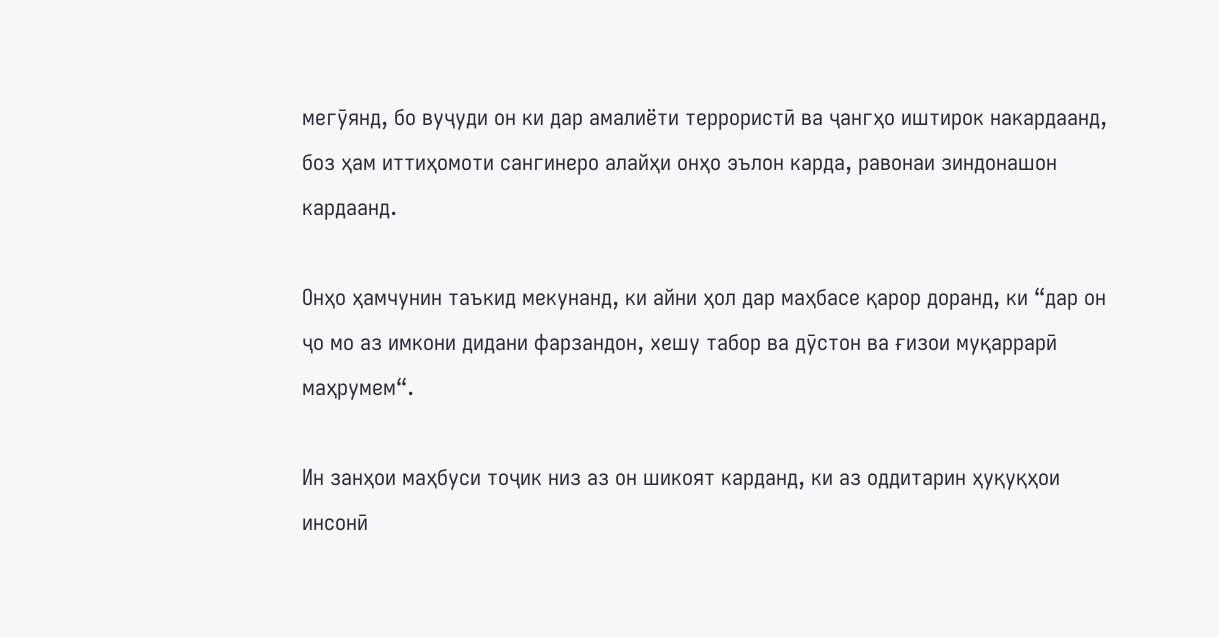мегӯянд, бо вуҷуди он ки дар амалиёти террористӣ ва ҷангҳо иштирок накардаанд, боз ҳам иттиҳомоти сангинеро алайҳи онҳо эълон карда, равонаи зиндонашон кардаанд.

Онҳо ҳамчунин таъкид мекунанд, ки айни ҳол дар маҳбасе қарор доранд, ки “дар он ҷо мо аз имкони дидани фарзандон, хешу табор ва дӯстон ва ғизои муқаррарӣ маҳрумем“.

Ин занҳои маҳбуси тоҷик низ аз он шикоят карданд, ки аз оддитарин ҳуқуқҳои инсонӣ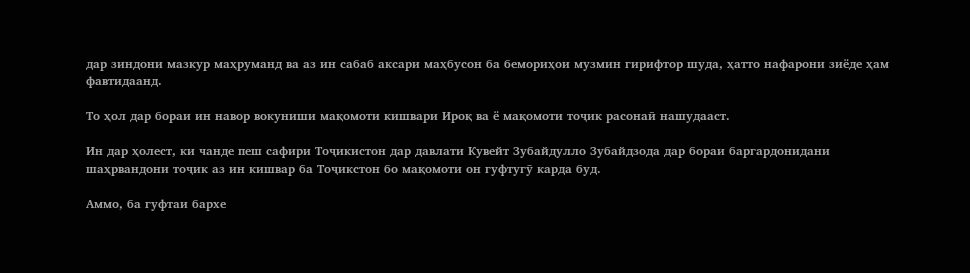дар зиндони мазкур маҳруманд ва аз ин сабаб аксари маҳбусон ба бемориҳои музмин гирифтор шуда, ҳатто нафарони зиёде ҳам фавтидаанд.

То ҳол дар бораи ин навор вокуниши мақомоти кишвари Ироқ ва ё мақомоти тоҷик расонаӣ нашудааст.

Ин дар ҳолест, ки чанде пеш сафири Тоҷикистон дар давлати Кувейт Зубайдулло Зубайдзода дар бораи баргардонидани шаҳрвандони тоҷик аз ин кишвар ба Тоҷикстон бо мақомоти он гуфтугӯ карда буд.

Аммо, ба гуфтаи бархе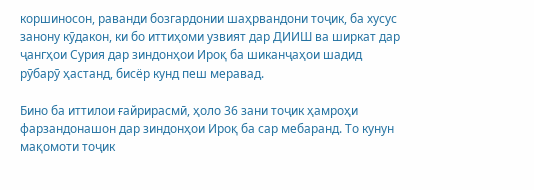коршиносон, раванди бозгардонии шаҳрвандони тоҷик, ба хусус занону кӯдакон, ки бо иттиҳоми узвият дар ДИИШ ва ширкат дар ҷангҳои Сурия дар зиндонҳои Ироқ ба шиканҷаҳои шадид рӯбарӯ ҳастанд, бисёр кунд пеш меравад.

Бино ба иттилои ғайрирасмӣ, ҳоло 36 зани тоҷик ҳамроҳи фарзандонашон дар зиндонҳои Ироқ ба сар мебаранд. То кунун мақомоти тоҷик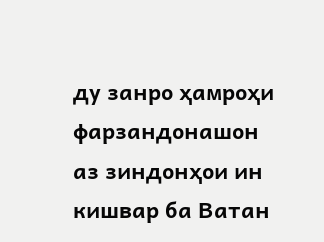ду занро ҳамроҳи фарзандонашон аз зиндонҳои ин кишвар ба Ватан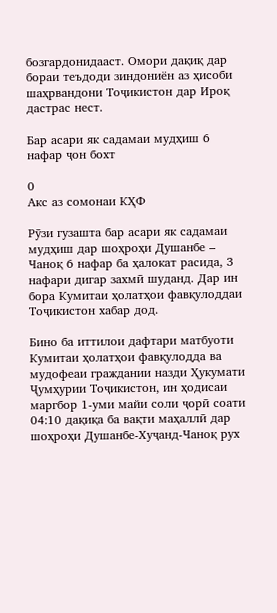бозгардонидааст. Омори дақиқ дар бораи теъдоди зиндониён аз ҳисоби шаҳрвандони Тоҷикистон дар Ироқ дастрас нест.

Бар асари як садамаи мудҳиш 6 нафар ҷон бохт

0
Акс аз сомонаи КҲФ

Рӯзи гузашта бар асари як садамаи мудҳиш дар шоҳроҳи Душанбе – Чаноқ 6 нафар ба ҳалокат расида, 3 нафари дигар захмӣ шуданд. Дар ин бора Кумитаи ҳолатҳои фавқулоддаи Тоҷикистон хабар дод.

Бино ба иттилои дафтари матбуоти Кумитаи ҳолатҳои фавқулодда ва мудофеаи граждании назди Ҳукумати Ҷумҳурии Тоҷикистон, ин ҳодисаи маргбор 1-уми майи соли ҷорӣ соати 04:10 дақиқа ба вақти маҳаллӣ дар шоҳроҳи Душанбе-Хуҷанд-Чаноқ рух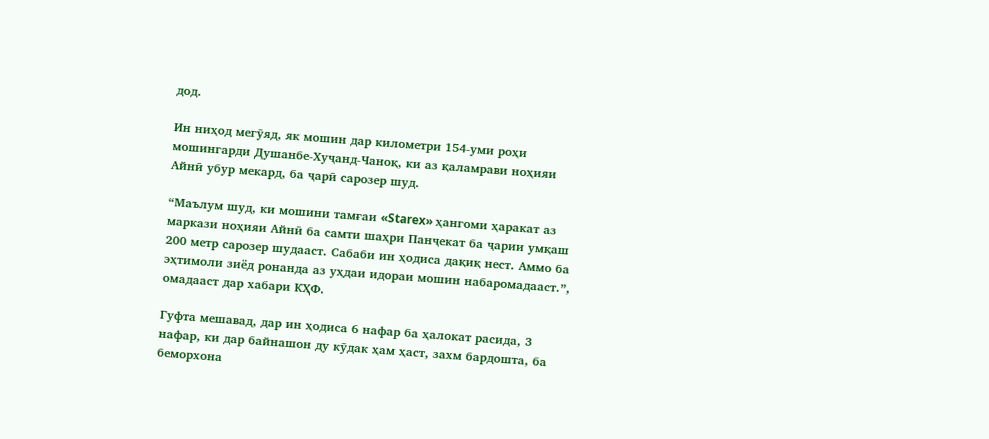дод.

Ин ниҳод мегӯяд, як мошин дар километри 154-уми роҳи мошингарди Душанбе-Хуҷанд-Чаноқ, ки аз қаламрави ноҳияи Айнӣ убур мекард, ба ҷарӣ сарозер шуд.

“Маълум шуд, ки мошини тамғаи «Starex» ҳангоми ҳаракат аз маркази ноҳияи Айнӣ ба самти шаҳри Панҷекат ба ҷарии умқаш 200 метр сарозер шудааст. Сабаби ин ҳодиса дақиқ нест. Аммо ба эҳтимоли зиёд ронанда аз уҳдаи идораи мошин набаромадааст.”, омадааст дар хабари КҲФ.

Гуфта мешавад, дар ин ҳодиса 6 нафар ба ҳалокат расида, 3 нафар, ки дар байнашон ду кӯдак ҳам ҳаст, захм бардошта, ба беморхона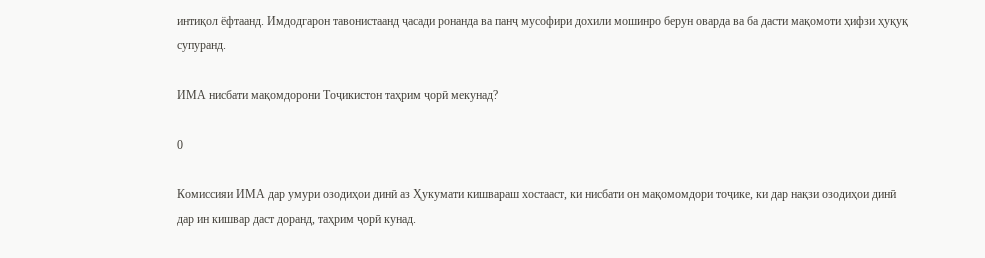интиқол ёфтаанд. Имдодгарон тавонистаанд ҷасади ронанда ва панҷ мусофири дохили мошинро берун оварда ва ба дасти мақомоти ҳифзи ҳуқуқ супуранд.

ИМА нисбати мақомдорони Тоҷикистон таҳрим ҷорӣ мекунад?

0

Комиссияи ИМА дар умури озодиҳои динӣ аз Ҳукумати кишвараш хостааст, ки нисбати он мақомомдори тоҷике, ки дар нақзи озодиҳои динӣ дар ин кишвар даст доранд, таҳрим ҷорӣ кунад.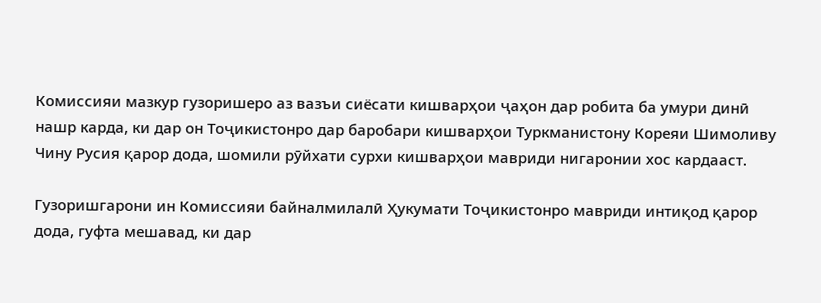Комиссияи мазкур гузоришеро аз вазъи сиёсати кишварҳои ҷаҳон дар робита ба умури динӣ нашр карда, ки дар он Тоҷикистонро дар баробари кишварҳои Туркманистону Кореяи Шимоливу Чину Русия қарор дода, шомили рӯйхати сурхи кишварҳои мавриди нигаронии хос кардааст.

Гузоришгарони ин Комиссияи байналмилалӣ Ҳукумати Тоҷикистонро мавриди интиқод қарор дода, гуфта мешавад, ки дар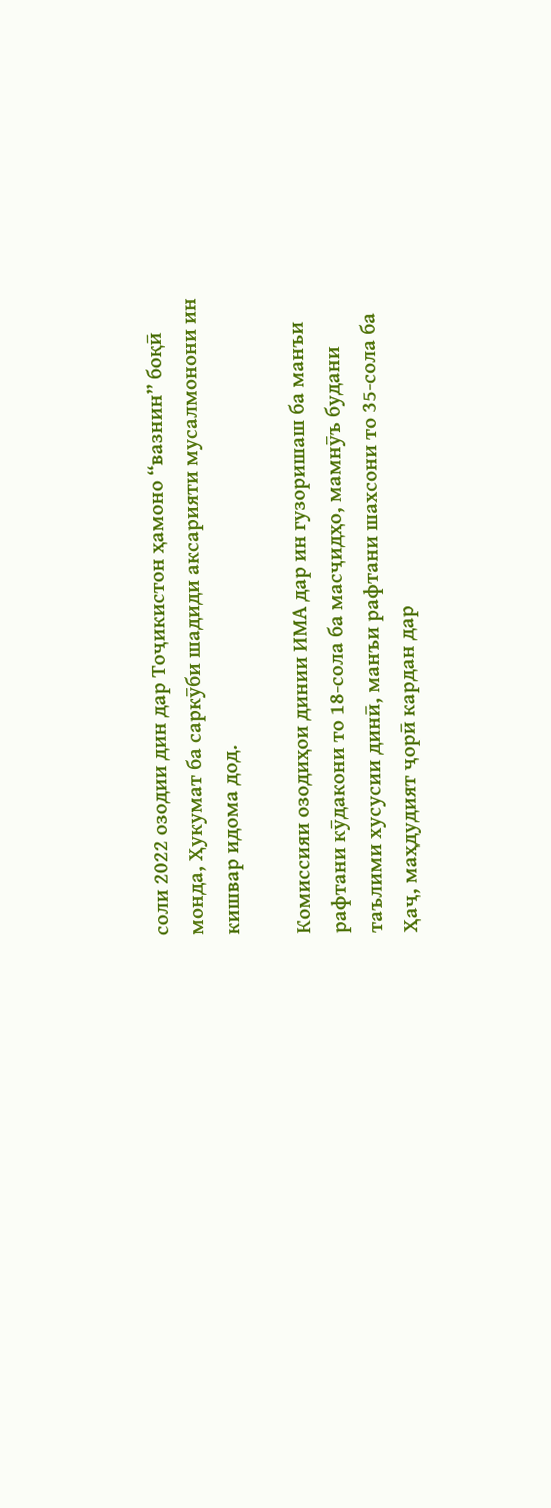соли 2022 озодии дин дар Тоҷикистон ҳамоно “вазнин” боқӣ монда, Ҳукумат ба саркӯби шадиди аксарияти мусалмонони ин кишвар идома дод.

Комиссияи озодиҳои динии ИМА дар ин гузоришаш ба манъи рафтани кӯдакони то 18-сола ба масҷидҳо, мамнӯъ будани таълими хусусии динӣ, манъи рафтани шахсони то 35-сола ба Ҳаҷ, маҳдудият ҷорӣ кардан дар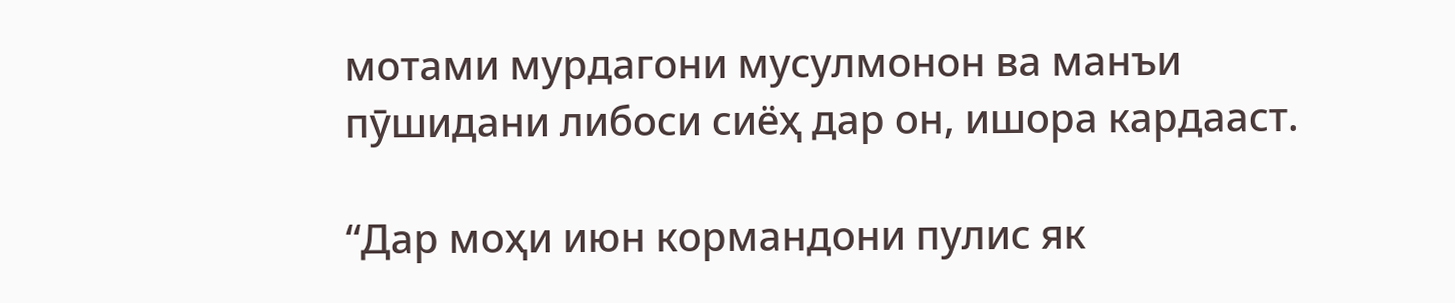мотами мурдагони мусулмонон ва манъи пӯшидани либоси сиёҳ дар он, ишора кардааст.

“Дар моҳи июн кормандони пулис як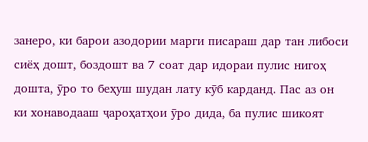занеро, ки барои азодории марги писараш дар тан либоси сиёҳ дошт, боздошт ва 7 соат дар идораи пулис нигоҳ дошта, ӯро то беҳуш шудан лату кӯб карданд. Пас аз он ки хонаводааш ҷароҳатҳои ӯро дида, ба пулис шикоят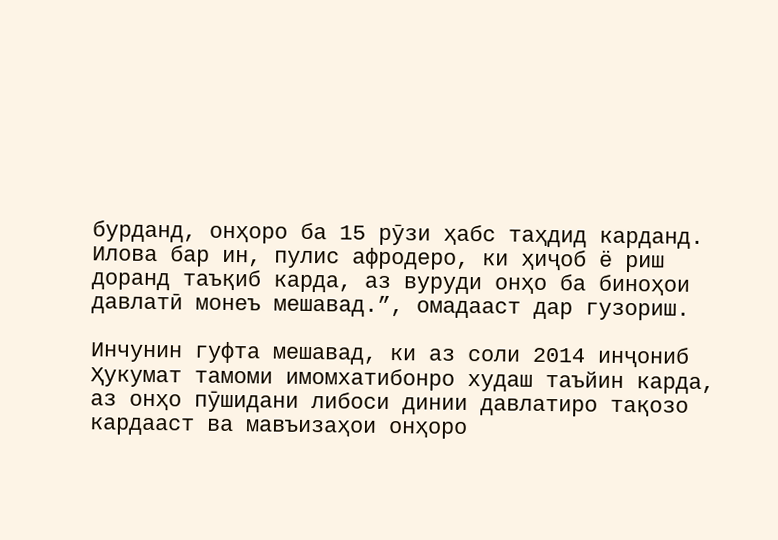бурданд, онҳоро ба 15 рӯзи ҳабс таҳдид карданд. Илова бар ин, пулис афродеро, ки ҳиҷоб ё риш доранд таъқиб карда, аз вуруди онҳо ба биноҳои давлатӣ монеъ мешавад.”, омадааст дар гузориш.

Инчунин гуфта мешавад, ки аз соли 2014 инҷониб Ҳукумат тамоми имомхатибонро худаш таъйин карда, аз онҳо пӯшидани либоси динии давлатиро тақозо кардааст ва мавъизаҳои онҳоро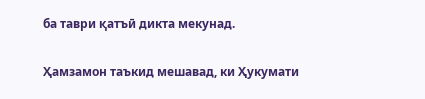ба таври қатъӣ дикта мекунад.

Ҳамзамон таъкид мешавад, ки Ҳукумати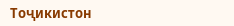Тоҷикистон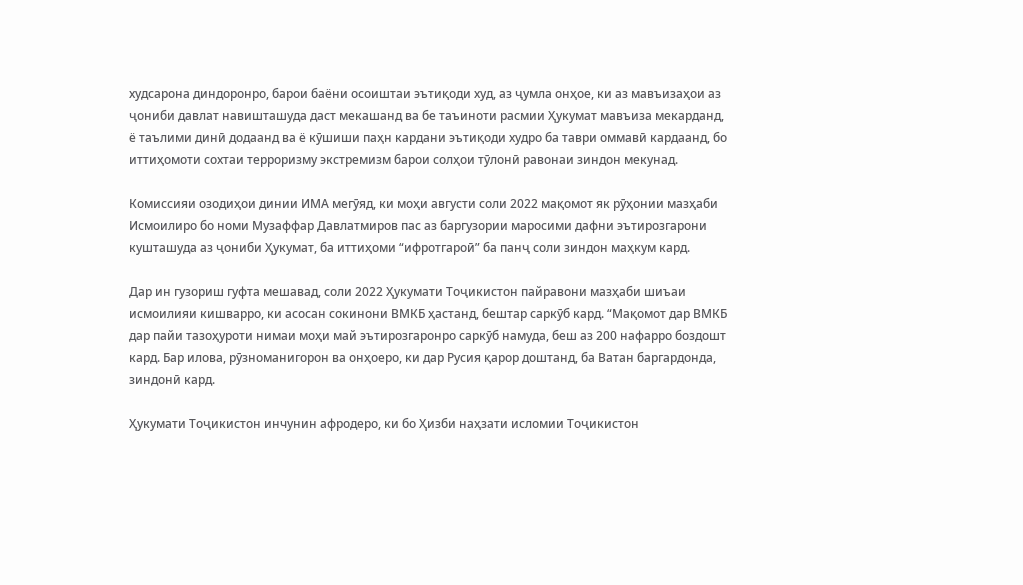худсарона диндоронро, барои баёни осоиштаи эътиқоди худ, аз ҷумла онҳое, ки аз мавъизаҳои аз ҷониби давлат навишташуда даст мекашанд ва бе таъиноти расмии Ҳукумат мавъиза мекарданд, ё таълими динӣ додаанд ва ё кӯшиши паҳн кардани эътиқоди худро ба таври оммавӣ кардаанд, бо иттиҳомоти сохтаи терроризму экстремизм барои солҳои тӯлонӣ равонаи зиндон мекунад.

Комиссияи озодиҳои динии ИМА мегӯяд, ки моҳи августи соли 2022 мақомот як рӯҳонии мазҳаби Исмоилиро бо номи Музаффар Давлатмиров пас аз баргузории маросими дафни эътирозгарони кушташуда аз ҷониби Ҳукумат, ба иттиҳоми “ифротгароӣ” ба панҷ соли зиндон маҳкум кард.

Дар ин гузориш гуфта мешавад, соли 2022 Ҳукумати Тоҷикистон пайравони мазҳаби шиъаи исмоилияи кишварро, ки асосан сокинони ВМКБ ҳастанд, бештар саркӯб кард. “Мақомот дар ВМКБ дар пайи тазоҳуроти нимаи моҳи май эътирозгаронро саркӯб намуда, беш аз 200 нафарро боздошт кард. Бар илова, рӯзноманигорон ва онҳоеро, ки дар Русия қарор доштанд, ба Ватан баргардонда, зиндонӣ кард.

Ҳукумати Тоҷикистон инчунин афродеро, ки бо Ҳизби наҳзати исломии Тоҷикистон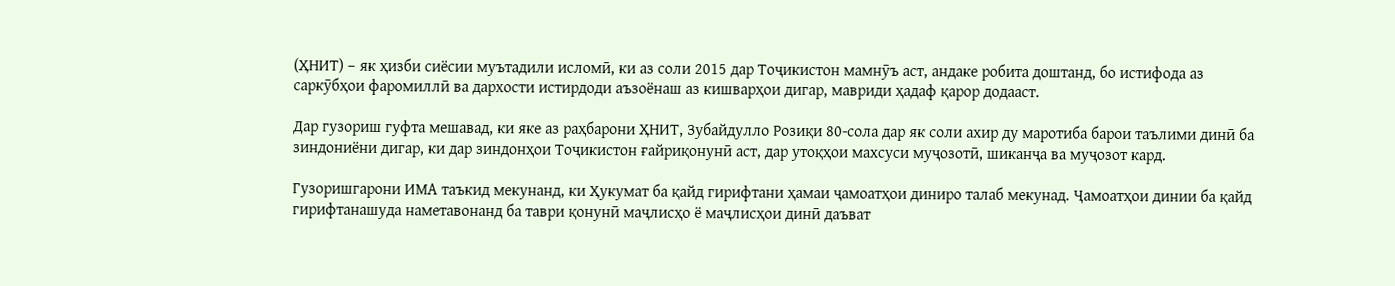(ҲНИТ) – як ҳизби сиёсии муътадили исломӣ, ки аз соли 2015 дар Тоҷикистон мамнӯъ аст, андаке робита доштанд, бо истифода аз саркӯбҳои фаромиллӣ ва дархости истирдоди аъзоёнаш аз кишварҳои дигар, мавриди ҳадаф қарор додааст.

Дар гузориш гуфта мешавад, ки яке аз раҳбарони ҲНИТ, Зубайдулло Розиқи 80-сола дар як соли ахир ду маротиба барои таълими динӣ ба зиндониёни дигар, ки дар зиндонҳои Тоҷикистон ғайриқонунӣ аст, дар утоқҳои махсуси муҷозотӣ, шиканҷа ва муҷозот кард.

Гузоришгарони ИМА таъкид мекунанд, ки Ҳукумат ба қайд гирифтани ҳамаи ҷамоатҳои диниро талаб мекунад. Ҷамоатҳои динии ба қайд гирифтанашуда наметавонанд ба таври қонунӣ маҷлисҳо ё маҷлисҳои динӣ даъват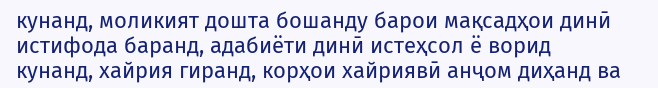кунанд, моликият дошта бошанду барои мақсадҳои динӣ истифода баранд, адабиёти динӣ истеҳсол ё ворид кунанд, хайрия гиранд, корҳои хайриявӣ анҷом диҳанд ва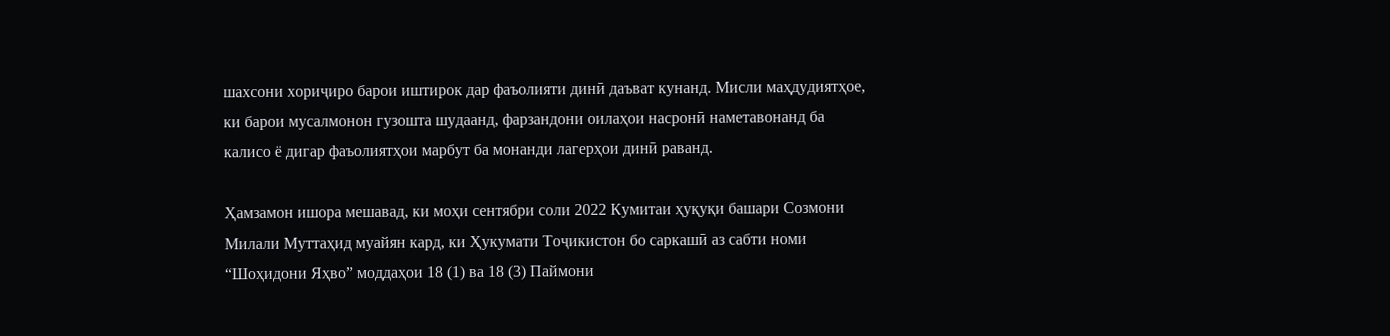шахсони хориҷиро барои иштирок дар фаъолияти динӣ даъват кунанд. Мисли маҳдудиятҳое, ки барои мусалмонон гузошта шудаанд, фарзандони оилаҳои насронӣ наметавонанд ба калисо ё дигар фаъолиятҳои марбут ба монанди лагерҳои динӣ раванд.

Ҳамзамон ишора мешавад, ки моҳи сентябри соли 2022 Кумитаи ҳуқуқи башари Созмони Милали Муттаҳид муайян кард, ки Ҳукумати Тоҷикистон бо саркашӣ аз сабти номи “Шоҳидони Яҳво” моддаҳои 18 (1) ва 18 (3) Паймони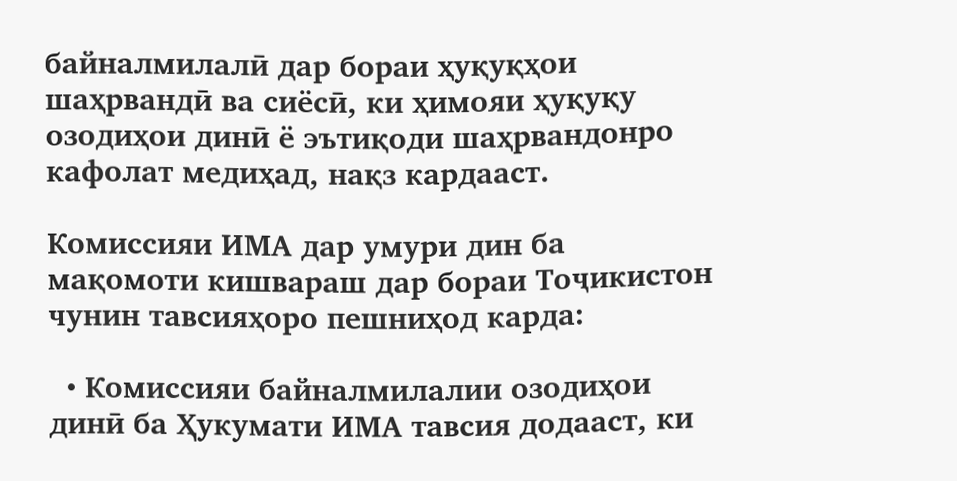байналмилалӣ дар бораи ҳуқуқҳои шаҳрвандӣ ва сиёсӣ, ки ҳимояи ҳуқуқу озодиҳои динӣ ё эътиқоди шаҳрвандонро кафолат медиҳад, нақз кардааст.

Комиссияи ИМА дар умури дин ба мақомоти кишвараш дар бораи Тоҷикистон чунин тавсияҳоро пешниҳод карда:

  • Комиссияи байналмилалии озодиҳои динӣ ба Ҳукумати ИМА тавсия додааст, ки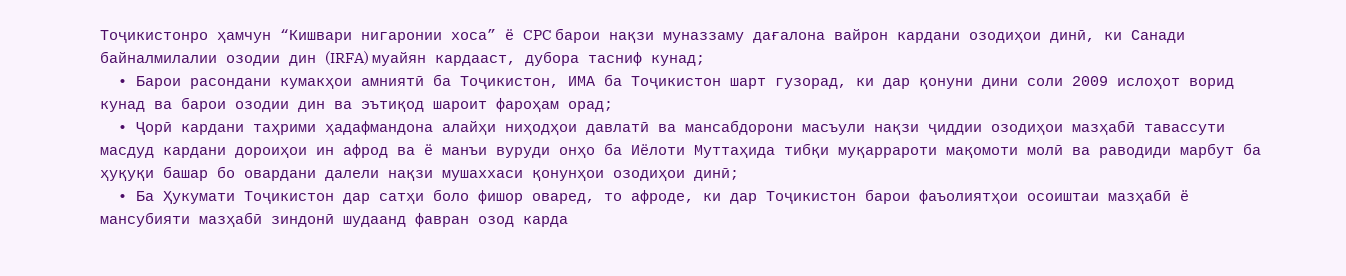Тоҷикистонро ҳамчун “Кишвари нигаронии хоса” ё CPC барои нақзи муназзаму дағалона вайрон кардани озодиҳои динӣ, ки Санади байналмилалии озодии дин (IRFA) муайян кардааст, дубора тасниф кунад;
  • Барои расондани кумакҳои амниятӣ ба Тоҷикистон, ИМА ба Тоҷикистон шарт гузорад, ки дар қонуни дини соли 2009 ислоҳот ворид кунад ва барои озодии дин ва эътиқод шароит фароҳам орад;
  • Ҷорӣ кардани таҳрими ҳадафмандона алайҳи ниҳодҳои давлатӣ ва мансабдорони масъули нақзи ҷиддии озодиҳои мазҳабӣ тавассути масдуд кардани дороиҳои ин афрод ва ё манъи вуруди онҳо ба Иёлоти Муттаҳида тибқи муқаррароти мақомоти молӣ ва раводиди марбут ба ҳуқуқи башар бо овардани далели нақзи мушаххаси қонунҳои озодиҳои динӣ;
  • Ба Ҳукумати Тоҷикистон дар сатҳи боло фишор оваред, то афроде, ки дар Тоҷикистон барои фаъолиятҳои осоиштаи мазҳабӣ ё мансубияти мазҳабӣ зиндонӣ шудаанд фавран озод карда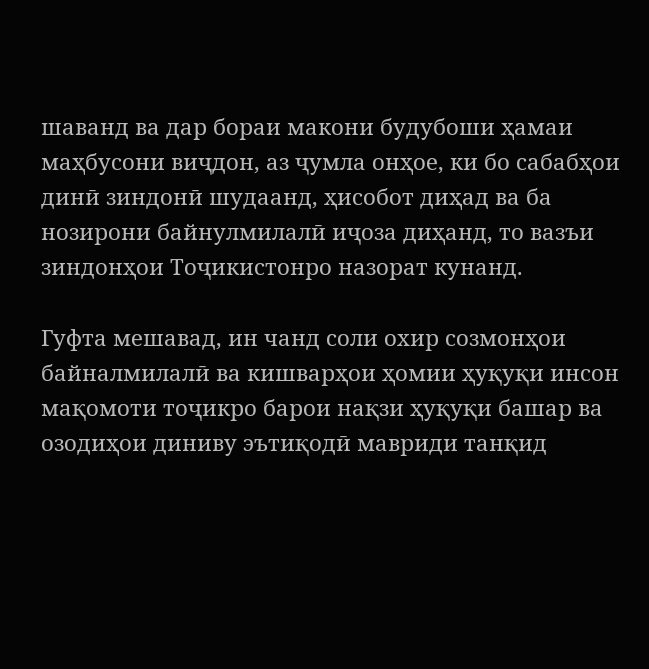шаванд ва дар бораи макони будубоши ҳамаи маҳбусони виҷдон, аз ҷумла онҳое, ки бо сабабҳои динӣ зиндонӣ шудаанд, ҳисобот диҳад ва ба нозирони байнулмилалӣ иҷоза диҳанд, то вазъи зиндонҳои Тоҷикистонро назорат кунанд.

Гуфта мешавад, ин чанд соли охир созмонҳои байналмилалӣ ва кишварҳои ҳомии ҳуқуқи инсон мақомоти тоҷикро барои нақзи ҳуқуқи башар ва озодиҳои диниву эътиқодӣ мавриди танқид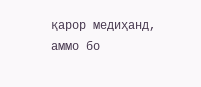қарор медиҳанд, аммо бо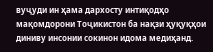вуҷуди ин ҳама дархосту интиқодҳо мақомдорони Тоҷикистон ба нақзи ҳуқуқҳои диниву инсонии сокинон идома медиҳанд.